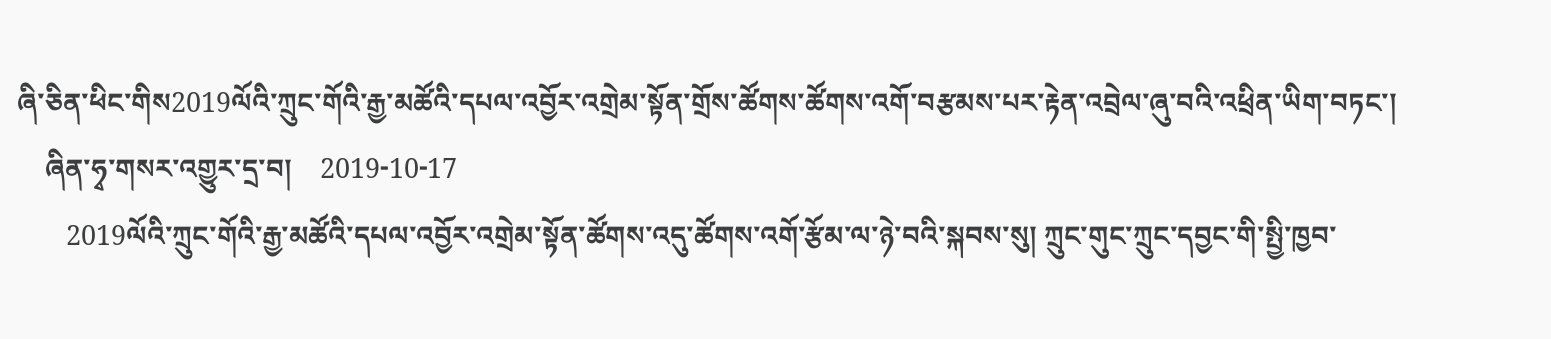ཞི་ཅིན་ཕིང་གིས2019ལོའི་ཀྲུང་གོའི་རྒྱ་མཚོའི་དཔལ་འབྱོར་འགྲེམ་སྟོན་གྲོས་ཚོགས་ཚོགས་འགོ་བརྩམས་པར་རྟེན་འབྲེལ་ཞུ་བའི་འཕྲིན་ཡིག་བཏང་།
    ཞིན་ཧྭ་གསར་འགྱུར་དྲ་བ།    2019-10-17
       2019ལོའི་ཀྲུང་གོའི་རྒྱ་མཚོའི་དཔལ་འབྱོར་འགྲེམ་སྟོན་ཚོགས་འདུ་ཚོགས་འགོ་རྩོམ་ལ་ཉེ་བའི་སྐབས་སུ། ཀྲུང་གུང་ཀྲུང་དབྱང་གི་སྤྱི་ཁྱབ་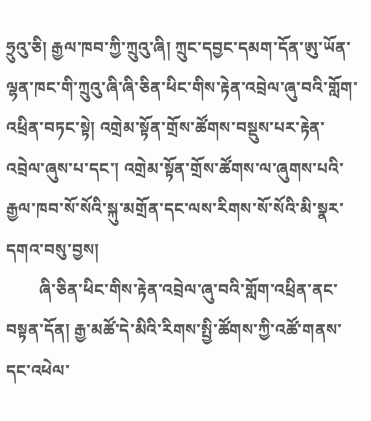ཧྲུའུ་ཅི། རྒྱལ་ཁབ་ཀྱི་ཀྲུའུ་ཞི། ཀྲུང་དབྱང་དམག་དོན་ཨུ་ཡོན་ལྷན་ཁང་གི་ཀྲུའུ་ཞི་ཞི་ཅིན་ཕིང་གིས་རྟེན་འབྲེལ་ཞུ་བའི་གློག་འཕྲིན་བཏང་སྟེ། འགྲེམ་སྟོན་གྲོས་ཚོགས་བསྡུས་པར་རྟེན་འབྲེལ་ཞུས་པ་དང་། འགྲེམ་སྟོན་གྲོས་ཚོགས་ལ་ཞུགས་པའི་རྒྱལ་ཁབ་སོ་སོའི་སྐུ་མགྲོན་དང་ལས་རིགས་སོ་སོའི་མི་སྣར་དགའ་བསུ་བྱས།
        ཞི་ཅིན་ཕིང་གིས་རྟེན་འབྲེལ་ཞུ་བའི་གློག་འཕྲིན་ནང་བསྟན་དོན། རྒྱ་མཚོ་དེ་མིའི་རིགས་སྤྱི་ཚོགས་ཀྱི་འཚོ་གནས་དང་འཕེལ་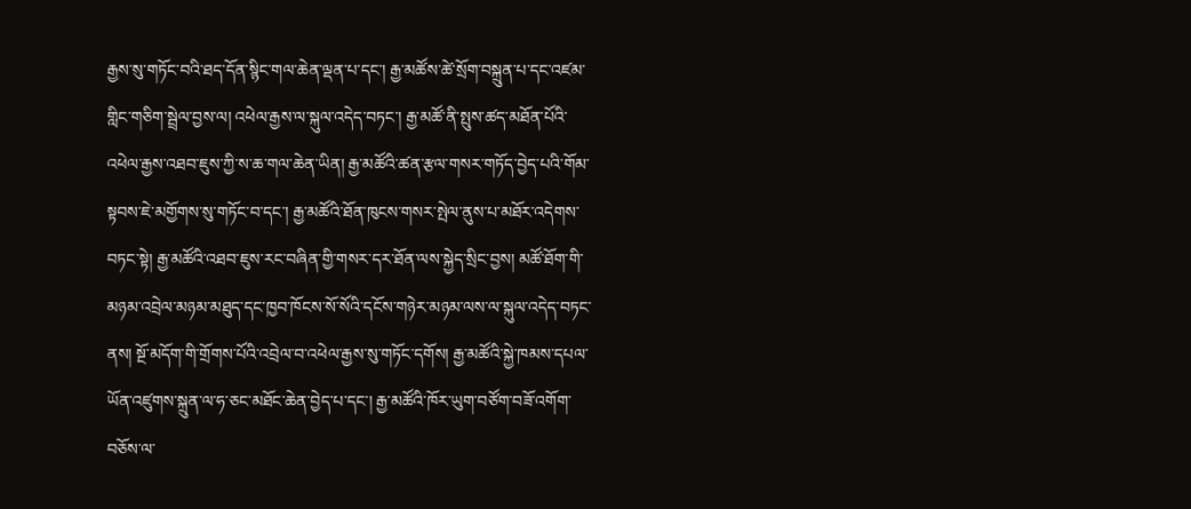རྒྱས་སུ་གཏོང་བའི་ཐད་དོན་སྙིང་གལ་ཆེན་ལྡན་པ་དང་། རྒྱ་མཚོས་ཚེ་སྲོག་བསྐྲུན་པ་དང་འཛམ་གླིང་གཅིག་སྦྲེལ་བྱས་ལ། འཕེལ་རྒྱས་ལ་སྐུལ་འདེད་བཏང་། རྒྱ་མཚོ་ནི་སྤུས་ཚད་མཐོན་པོའི་འཕེལ་རྒྱས་འཐབ་ཇུས་ཀྱི་ས་ཆ་གལ་ཆེན་ཡིན། རྒྱ་མཚོའི་ཚན་རྩལ་གསར་གཏོད་བྱེད་པའི་གོམ་སྟབས་ཇེ་མགྱོགས་སུ་གཏོང་བ་དང་། རྒྱ་མཚོའི་ཐོན་ཁུངས་གསར་སྤེལ་ནུས་པ་མཐོར་འདེགས་བཏང་སྟེ། རྒྱ་མཚོའི་འཐབ་ཇུས་རང་བཞིན་གྱི་གསར་དར་ཐོན་ལས་སྐྱེད་སྲིང་བྱས། མཚོ་ཐོག་གི་མཉམ་འབྲེལ་མཉམ་མཐུད་དང་ཁྱབ་ཁོངས་སོ་སོའི་དངོས་གཉེར་མཉམ་ལས་ལ་སྐུལ་འདེད་བཏང་ནས། སྔོ་མདོག་གི་གྲོགས་པོའི་འབྲེལ་བ་འཕེལ་རྒྱས་སུ་གཏོང་དགོས། རྒྱ་མཚོའི་སྐྱེ་ཁམས་དཔལ་ཡོན་འཛུགས་སྐྲུན་ལ་ཧ་ཅང་མཐོང་ཆེན་བྱེད་པ་དང་། རྒྱ་མཚོའི་ཁོར་ཡུག་བཙོག་བཟོ་འགོག་བཅོས་ལ་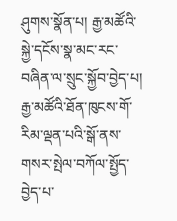ཤུགས་སྣོན་པ། རྒྱ་མཚོའི་སྐྱེ་དངོས་སྣ་མང་རང་བཞིན་ལ་སྲུང་སྐྱོབ་བྱེད་པ། རྒྱ་མཚོའི་ཐོན་ཁུངས་གོ་རིམ་ལྡན་པའི་སྒོ་ནས་གསར་སྤེལ་བཀོལ་སྤྱོད་བྱེད་པ་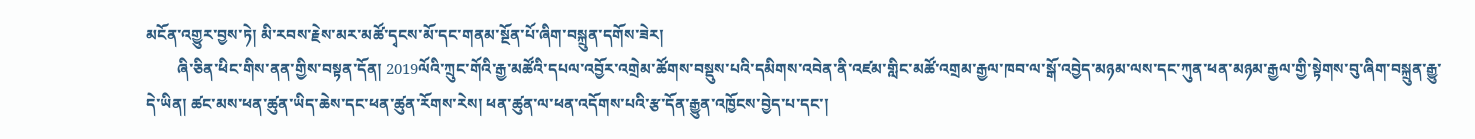མངོན་འགྱུར་བྱས་ཏེ། མི་རབས་རྗེས་མར་མཚོ་དྭངས་མོ་དང་གནམ་སྔོན་པོ་ཞིག་བསྐྲུན་དགོས་ཟེར།
        ཞི་ཅིན་ཕིང་གིས་ནན་གྱིས་བསྟན་དོན། 2019ལོའི་ཀྲུང་གོའི་རྒྱ་མཚོའི་དཔལ་འབྱོར་འགྲེམ་ཚོགས་བསྡུས་པའི་དམིགས་འབེན་ནི་འཛམ་གླིང་མཚོ་འགྲམ་རྒྱལ་ཁབ་ལ་སྒོ་འབྱེད་མཉམ་ལས་དང་ཀུན་ཕན་མཉམ་རྒྱལ་གྱི་སྟེགས་བུ་ཞིག་བསྐྲུན་རྒྱུ་དེ་ཡིན། ཚང་མས་ཕན་ཚུན་ཡིད་ཆེས་དང་ཕན་ཚུན་རོགས་རེས། ཕན་ཚུན་ལ་ཕན་འདོགས་པའི་རྩ་དོན་རྒྱུན་འཁྱོངས་བྱེད་པ་དང་།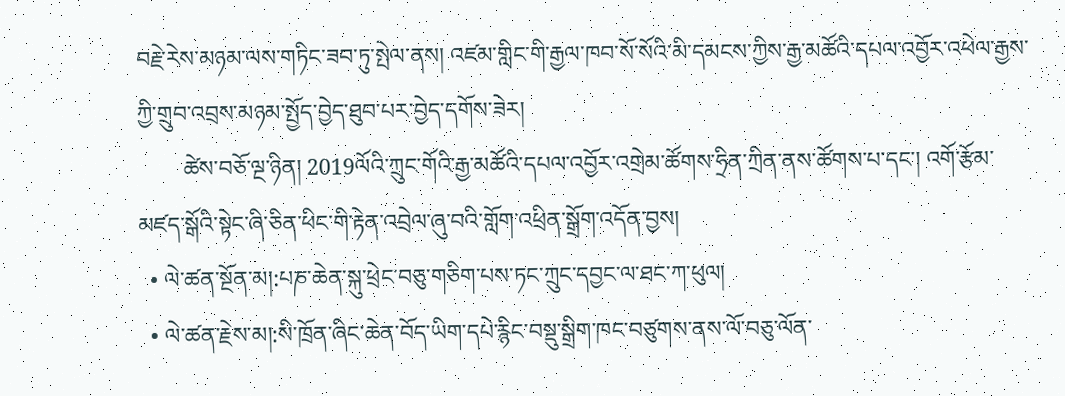བརྗེ་རེས་མཉམ་ལས་གཏིང་ཟབ་ཏུ་སྤེལ་ནས། འཛམ་གླིང་གི་རྒྱལ་ཁབ་སོ་སོའི་མི་དམངས་ཀྱིས་རྒྱ་མཚོའི་དཔལ་འབྱོར་འཕེལ་རྒྱས་ཀྱི་གྲུབ་འབྲས་མཉམ་སྤྱོད་བྱེད་ཐུབ་པར་བྱེད་དགོས་ཟེར།
        ཚེས་བཅོ་ལྔ་ཉིན། 2019ལོའི་ཀྲུང་གོའི་རྒྱ་མཚོའི་དཔལ་འབྱོར་འགྲེམ་ཚོགས་ཧྲིན་ཀྲིན་ནས་ཚོགས་པ་དང་། འགོ་རྩོམ་མཛད་སྒོའི་སྟེང་ཞི་ཅིན་ཕིང་གི་རྟེན་འབྲེལ་ཞུ་བའི་གློག་འཕྲིན་སྒྲོག་འདོན་བྱས།
  • ལེ་ཚན་སྔོན་མ།:པཎ་ཆེན་སྐུ་ཕྲེང་བཅུ་གཅིག་པས་ཏང་ཀྲུང་དབྱང་ལ་ཐང་ཀ་ཕུལ།
  • ལེ་ཚན་རྗེས་མ།:སི་ཁྲོན་ཞིང་ཆེན་བོད་ཡིག་དཔེ་རྙིང་བསྡུ་སྒྲིག་ཁང་བཙུགས་ནས་ལོ་བཅུ་ལོན་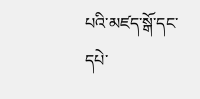པའི་མཛད་སྒོ་དང་དཔེ་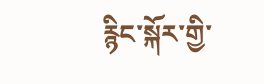རྙིང་སྐོར་གྱི་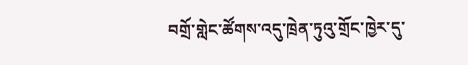བགྲོ་གླེང་ཚོགས་འདུ་ཁྲེན་ཏུའུ་གྲོང་ཁྱེར་དུ་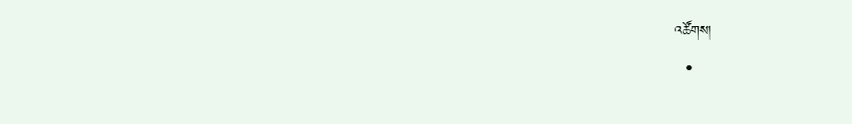འཚོགས།
  •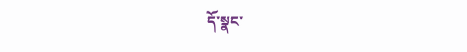དོ་སྣང་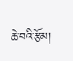ཆེ་བའི་རྩོམ།